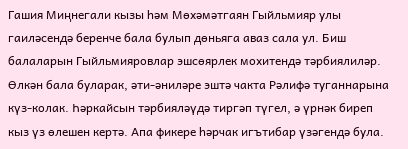Гашия Миңнегали кызы һәм Мөхәмәтгаян Гыйльмияр улы гаиләсендә беренче бала булып дөньяга аваз сала ул. Биш балаларын Гыйльмияровлар эшсөярлек мохитендә тәрбиялиләр. Өлкән бала буларак, әти-әниләре эштә чакта Рәлифә туганнарына күз-колак. Һәркайсын тәрбияләүдә тиргәп түгел, ә үрнәк биреп кыз үз өлешен кертә. Апа фикере һәрчак игътибар үзәгендә була.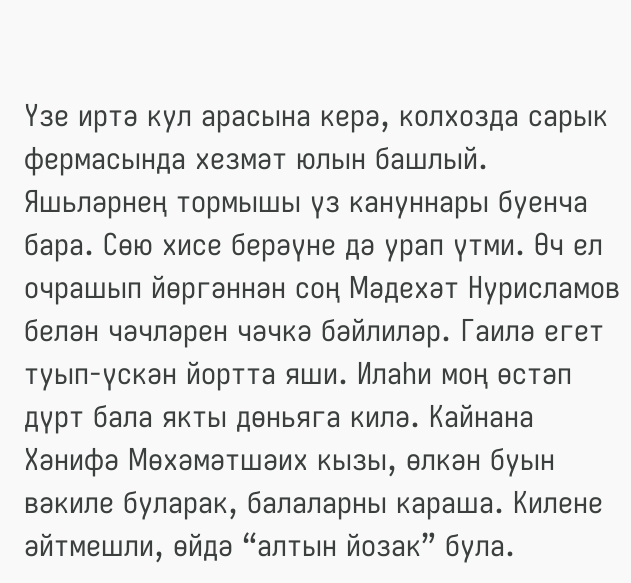Үзе иртә кул арасына керә, колхозда сарык фермасында хезмәт юлын башлый. Яшьләрнең тормышы үз кануннары буенча бара. Сөю хисе берәүне дә урап үтми. Өч ел очрашып йөргәннән соң Мәдехәт Нурисламов белән чәчләрен чәчкә бәйлиләр. Гаилә егет туып-үскән йортта яши. Илаһи моң өстәп дүрт бала якты дөньяга килә. Кайнана Хәнифә Мөхәмәтшәих кызы, өлкән буын вәкиле буларак, балаларны караша. Килене әйтмешли, өйдә “алтын йозак” була.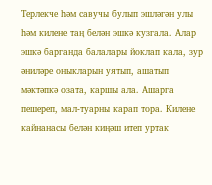Терлекче һәм савучы булып эшләгән улы һәм килене таң белән эшкә кузгала. Алар эшкә барганда балалары йоклап кала, зур әниләре оныкларын уятып, ашатып мәктәпкә озата, каршы ала. Ашарга пешереп, мал-туарны карап тора. Килене кайнанасы белән киңәш итеп уртак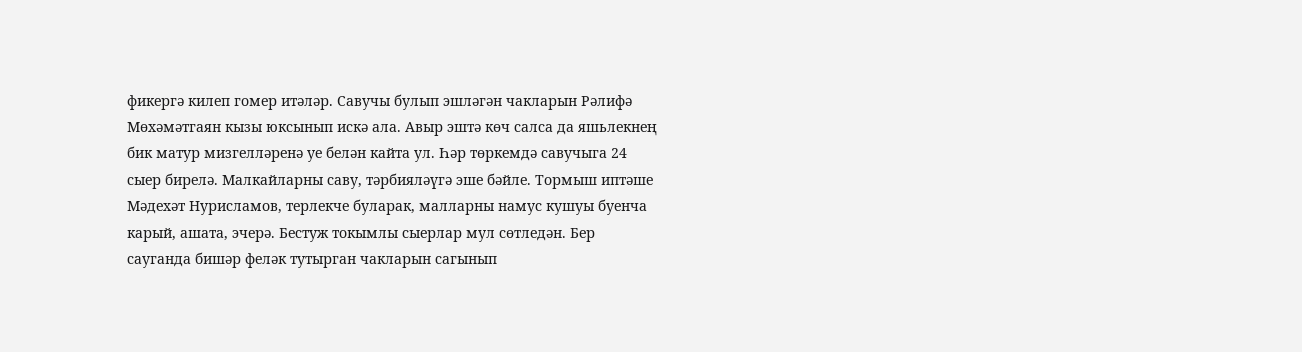фикергә килеп гомер итәләр. Савучы булып эшләгән чакларын Рәлифә Мөхәмәтгаян кызы юксынып искә ала. Авыр эштә көч салса да яшьлекнең бик матур мизгелләренә уе белән кайта ул. Һәр төркемдә савучыга 24 сыер бирелә. Малкайларны саву, тәрбияләүгә эше бәйле. Тормыш иптәше Мәдехәт Нурисламов, терлекче буларак, малларны намус кушуы буенча карый, ашата, эчерә. Бестуж токымлы сыерлар мул сөтледән. Бер сауганда бишәр феләк тутырган чакларын сагынып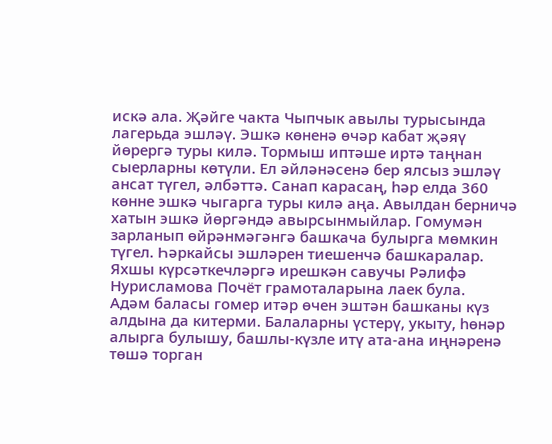искә ала. Җәйге чакта Чыпчык авылы турысында лагерьда эшләү. Эшкә көненә өчәр кабат җәяү йөрергә туры килә. Тормыш иптәше иртә таңнан сыерларны көтүли. Ел әйләнәсенә бер ялсыз эшләү ансат түгел, әлбәттә. Санап карасаң, һәр елда 360 көнне эшкә чыгарга туры килә аңа. Авылдан берничә хатын эшкә йөргәндә авырсынмыйлар. Гомумән зарланып өйрәнмәгәнгә башкача булырга мөмкин түгел. Һәркайсы эшләрен тиешенчә башкаралар. Яхшы күрсәткечләргә ирешкән савучы Рәлифә Нурисламова Почёт грамоталарына лаек була.
Адәм баласы гомер итәр өчен эштән башканы күз алдына да китерми. Балаларны үстерү, укыту, һөнәр алырга булышу, башлы-күзле итү ата-ана иңнәренә төшә торган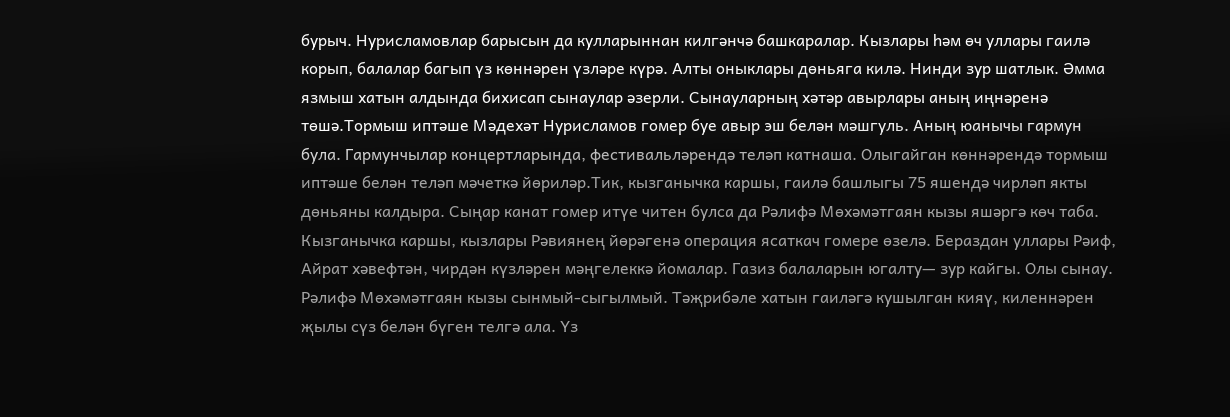бурыч. Нурисламовлар барысын да кулларыннан килгәнчә башкаралар. Кызлары һәм өч уллары гаилә корып, балалар багып үз көннәрен үзләре күрә. Алты оныклары дөньяга килә. Нинди зур шатлык. Әмма язмыш хатын алдында бихисап сынаулар әзерли. Сынауларның хәтәр авырлары аның иңнәренә төшә.Тормыш иптәше Мәдехәт Нурисламов гомер буе авыр эш белән мәшгуль. Аның юанычы гармун була. Гармунчылар концертларында, фестивальләрендә теләп катнаша. Олыгайган көннәрендә тормыш иптәше белән теләп мәчеткә йөриләр.Тик, кызганычка каршы, гаилә башлыгы 75 яшендә чирләп якты дөньяны калдыра. Сыңар канат гомер итүе читен булса да Рәлифә Мөхәмәтгаян кызы яшәргә көч таба.
Кызганычка каршы, кызлары Рәвиянең йөрәгенә операция ясаткач гомере өзелә. Бераздан уллары Рәиф, Айрат хәвефтән, чирдән күзләрен мәңгелеккә йомалар. Газиз балаларын югалту— зур кайгы. Олы сынау. Рәлифә Мөхәмәтгаян кызы сынмый-сыгылмый. Тәҗрибәле хатын гаиләгә кушылган кияү, киленнәрен җылы сүз белән бүген телгә ала. Үз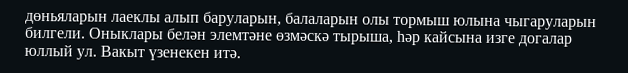дөньяларын лаеклы алып баруларын, балаларын олы тормыш юлына чыгаруларын билгели. Оныклары белән элемтәне өзмәскә тырыша, һәр кайсына изге догалар юллый ул. Вакыт үзенекен итә.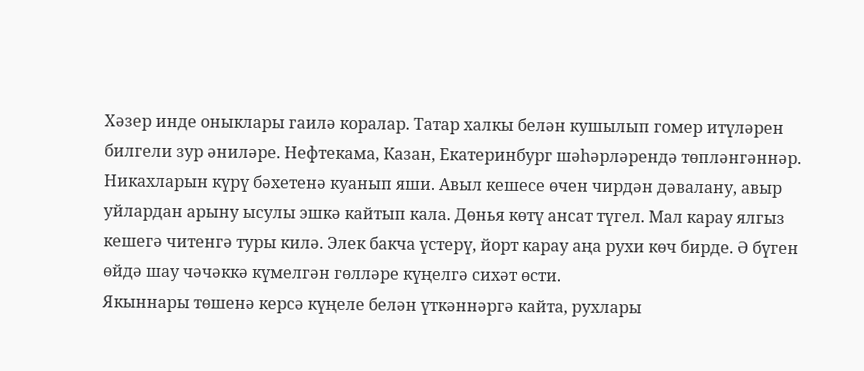Хәзер инде оныклары гаилә коралар. Татар халкы белән кушылып гомер итүләрен билгели зур әниләре. Нефтекама, Казан, Екатеринбург шәһәрләрендә төпләнгәннәр. Никахларын күрү бәхетенә куанып яши. Авыл кешесе өчен чирдән дәвалану, авыр уйлардан арыну ысулы эшкә кайтып кала. Дөнья көтү ансат түгел. Мал карау ялгыз кешегә читенгә туры килә. Элек бакча үстерү, йорт карау аңа рухи көч бирде. Ә бүген өйдә шау чәчәккә күмелгән гөлләре күңелгә сихәт өсти.
Якыннары төшенә керсә күңеле белән үткәннәргә кайта, рухлары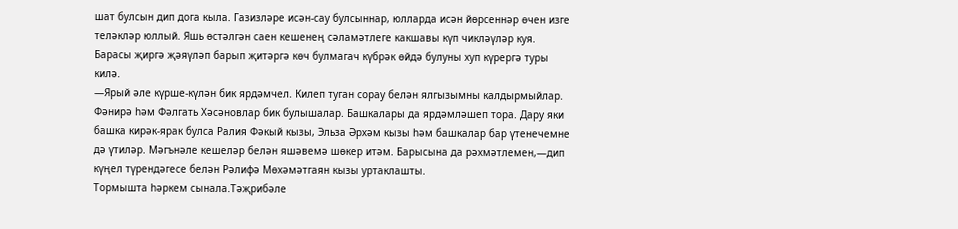шат булсын дип дога кыла. Газизләре исән-сау булсыннар, юлларда исән йөрсеннәр өчен изге теләкләр юллый. Яшь өстәлгән саен кешенең сәламәтлеге какшавы күп чикләүләр куя. Барасы җиргә җәяүләп барып җитәргә көч булмагач күбрәк өйдә булуны хуп күрергә туры килә.
—Ярый әле күрше-күлән бик ярдәмчел. Килеп туган сорау белән ялгызымны калдырмыйлар. Фәнирә һәм Фәлгать Хәсәновлар бик булышалар. Башкалары да ярдәмләшеп тора. Дару яки башка кирәк-ярак булса Ралия Фәкый кызы, Эльза Әрхәм кызы һәм башкалар бар үтенечемне дә үтиләр. Мәгънәле кешеләр белән яшәвемә шөкер итәм. Барысына да рәхмәтлемен,—дип күңел түрендәгесе белән Рәлифә Мөхәмәтгаян кызы уртаклашты.
Тормышта һәркем сынала.Тәҗрибәле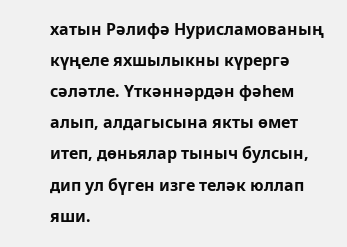хатын Рәлифә Нурисламованың күңеле яхшылыкны күрергә сәләтле. Үткәннәрдән фәһем алып, алдагысына якты өмет итеп, дөньялар тыныч булсын, дип ул бүген изге теләк юллап яши.